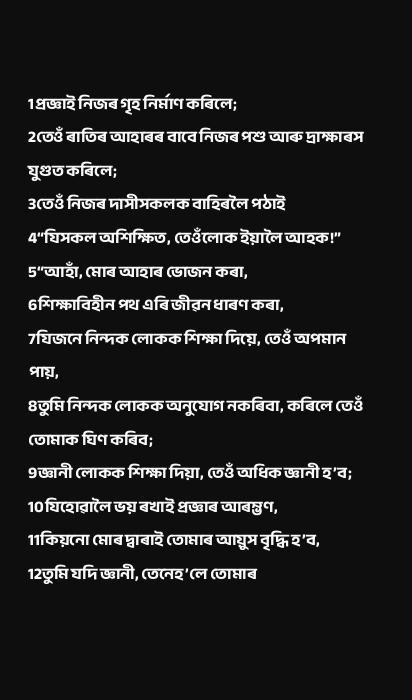1প্ৰজ্ঞাই নিজৰ গৃহ নিৰ্মাণ কৰিলে;
2তেওঁ ৰাতিৰ আহাৰৰ বাবে নিজৰ পশু আৰু দ্রাক্ষাৰস যুগুত কৰিলে;
3তেওঁ নিজৰ দাসীসকলক বাহিৰলৈ পঠাই
4“যিসকল অশিক্ষিত, তেওঁলোক ইয়ালৈ আহক!”
5“আহাঁ, মোৰ আহাৰ ভোজন কৰা,
6শিক্ষাবিহীন পথ এৰি জীৱন ধাৰণ কৰা,
7যিজনে নিন্দক লোকক শিক্ষা দিয়ে, তেওঁ অপমান পায়,
8তুমি নিন্দক লোকক অনুযোগ নকৰিবা, কৰিলে তেওঁ তোমাক ঘিণ কৰিব;
9জ্ঞানী লোকক শিক্ষা দিয়া, তেওঁ অধিক জ্ঞানী হ’ব;
10যিহোৱালৈ ভয় ৰখাই প্রজ্ঞাৰ আৰম্ভণ,
11কিয়নো মোৰ দ্বাৰাই তোমাৰ আয়ুস বৃদ্ধি হ’ব,
12তুমি যদি জ্ঞানী, তেনেহ’লে তোমাৰ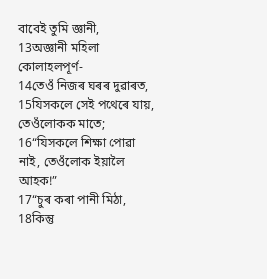বাবেই তুমি জ্ঞানী,
13অজ্ঞানী মহিলা কোলাহলপূৰ্ণ-
14তেওঁ নিজৰ ঘৰৰ দুৱাৰত,
15যিসকলে সেই পথেৰে যায়, তেওঁলোকক মাতে;
16“যিসকলে শিক্ষা পোৱা নাই, তেওঁলোক ইয়ালৈ আহক!”
17“চুৰ কৰা পানী মিঠা,
18কিন্তু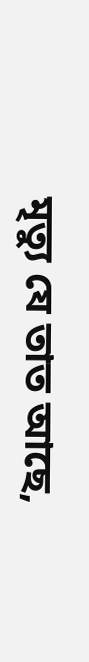মৃত্যু যে তাত আছে,